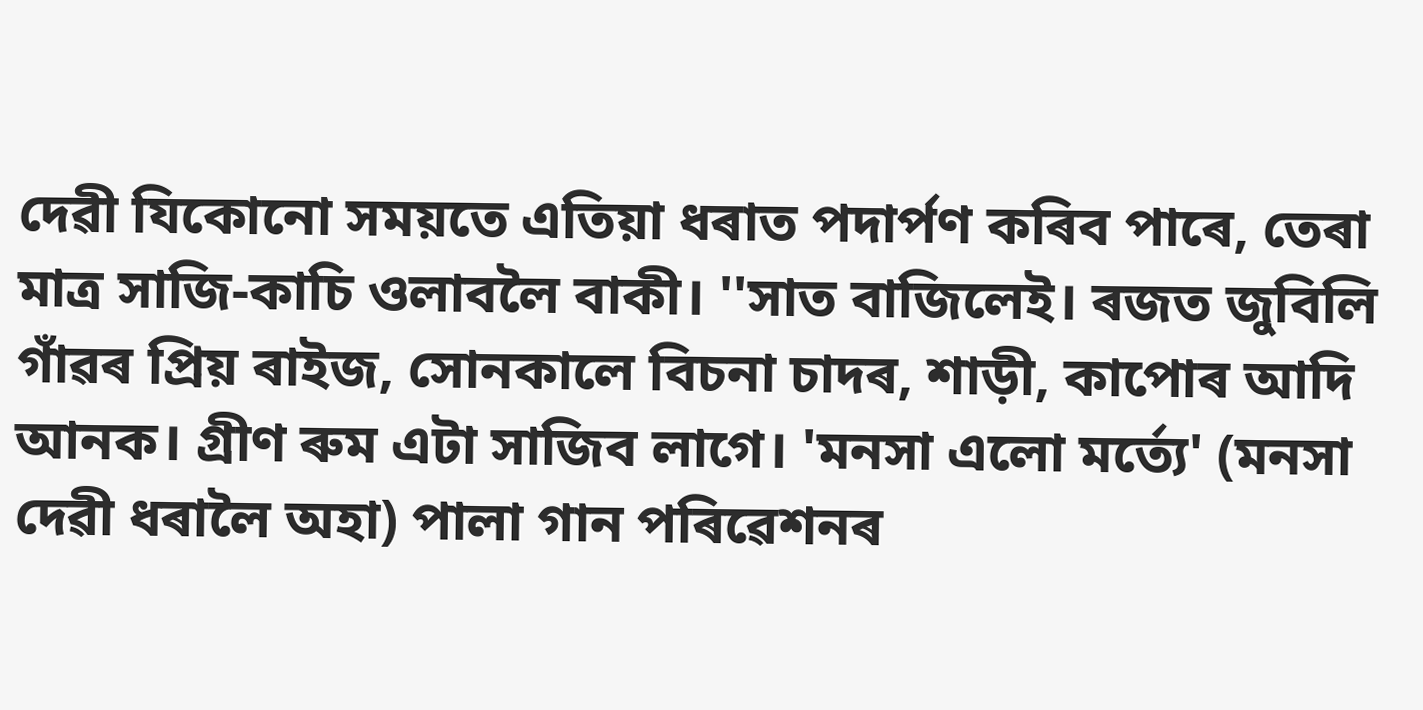দেৱী যিকোনো সময়তে এতিয়া ধৰাত পদাৰ্পণ কৰিব পাৰে, তেৰা মাত্ৰ সাজি-কাচি ওলাবলৈ বাকী। ''সাত বাজিলেই। ৰজত জুবিলি গাঁৱৰ প্ৰিয় ৰাইজ, সোনকালে বিচনা চাদৰ, শাড়ী, কাপোৰ আদি আনক। গ্ৰীণ ৰুম এটা সাজিব লাগে। 'মনসা এলো মর্ত্যে' (মনসা দেৱী ধৰালৈ অহা) পালা গান পৰিৱেশনৰ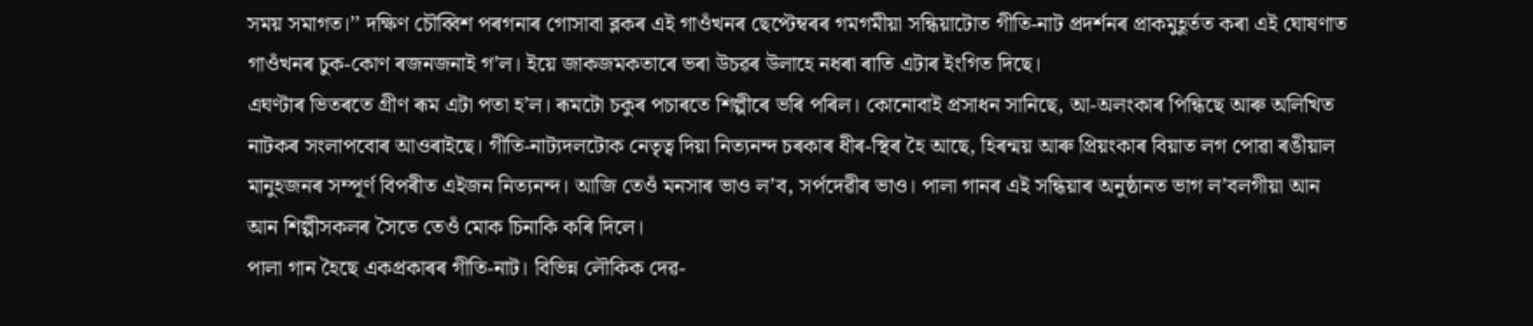সময় সমাগত।’’ দক্ষিণ চৌব্বিশ পৰগনাৰ গোসাবা ব্লকৰ এই গাওঁখনৰ ছেপ্টেম্বৰৰ গমগমীয়া সন্ধিয়াটোত গীতি-নাট প্ৰদৰ্শনৰ প্ৰাকমুহূৰ্তত কৰা এই ঘোষণাত গাওঁখনৰ চুক-কোণ ৰজনজনাই গ’ল। ইয়ে জাকজমকতাৰে ভৰা উচৱৰ উলাহে নধৰা ৰাতি এটাৰ ইংগিত দিছে।
এঘণ্টাৰ ভিতৰতে গ্ৰীণ ৰূম এটা পতা হ’ল। ৰূমটো চকুৰ পচাৰতে শিল্পীৰে ভৰি পৰিল। কোনোবাই প্ৰসাধন সানিছে, আ-অলংকাৰ পিন্ধিছে আৰু অলিখিত নাটকৰ সংলাপবোৰ আওৰাইছে। গীতি-নাট্যদলটোক নেতৃত্ব দিয়া নিত্যনন্দ চৰকাৰ ধীৰ-স্থিৰ হৈ আছে, হিৰন্ময় আৰু প্ৰিয়ংকাৰ বিয়াত লগ পোৱা ৰঙীয়াল মানুহজনৰ সম্পূৰ্ণ বিপৰীত এইজন নিত্যনন্দ। আজি তেওঁ মনসাৰ ভাও ল’ব, সৰ্পদেৱীৰ ভাও। পালা গানৰ এই সন্ধিয়াৰ অনুষ্ঠানত ভাগ ল’বলগীয়া আন আন শিল্পীসকলৰ সৈতে তেওঁ মোক চিনাকি কৰি দিলে।
পালা গান হৈছে একপ্ৰকাৰৰ গীতি-নাট। বিভিন্ন লৌকিক দেৱ-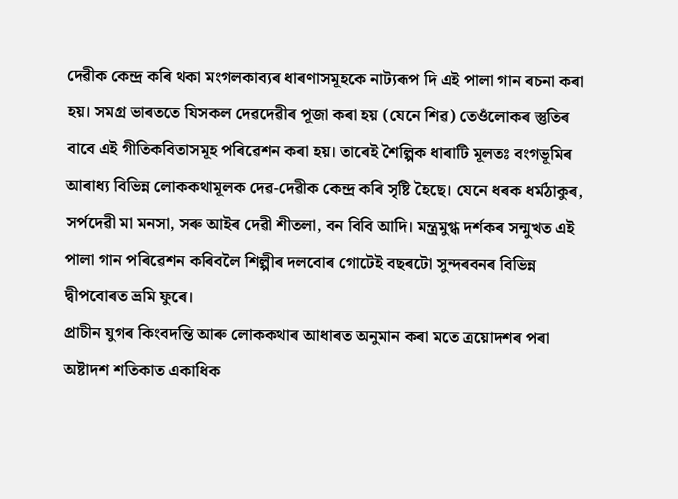দেৱীক কেন্দ্ৰ কৰি থকা মংগলকাব্যৰ ধাৰণাসমূহকে নাট্যৰূপ দি এই পালা গান ৰচনা কৰা হয়। সমগ্ৰ ভাৰততে যিসকল দেৱদেৱীৰ পূজা কৰা হয় (যেনে শিৱ) তেওঁলোকৰ স্তুতিৰ বাবে এই গীতিকবিতাসমূহ পৰিৱেশন কৰা হয়। তাৰেই শৈল্পিক ধাৰাটি মূলতঃ বংগভূমিৰ আৰাধ্য বিভিন্ন লোককথামূলক দেৱ-দেৱীক কেন্দ্ৰ কৰি সৃষ্টি হৈছে। যেনে ধৰক ধৰ্মঠাকুৰ, সৰ্পদেৱী মা মনসা, সৰু আইৰ দেৱী শীতলা, বন বিবি আদি। মন্ত্ৰমুগ্ধ দৰ্শকৰ সন্মুখত এই পালা গান পৰিৱেশন কৰিবলৈ শিল্পীৰ দলবোৰ গোটেই বছৰটো সুন্দৰবনৰ বিভিন্ন দ্বীপবোৰত ভ্ৰমি ফুৰে।
প্ৰাচীন যুগৰ কিংবদন্তি আৰু লোককথাৰ আধাৰত অনুমান কৰা মতে ত্ৰয়োদশৰ পৰা অষ্টাদশ শতিকাত একাধিক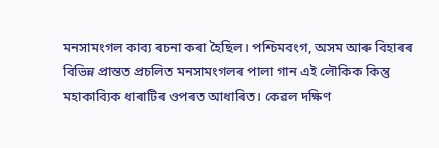মনসামংগল কাব্য ৰচনা কৰা হৈছিল। পশ্চিমবংগ, অসম আৰু বিহাৰৰ বিভিন্ন প্ৰান্তত প্ৰচলিত মনসামংগলৰ পালা গান এই লৌকিক কিন্তু মহাকাব্যিক ধাৰাটিৰ ওপৰত আধাৰিত। কেৱল দক্ষিণ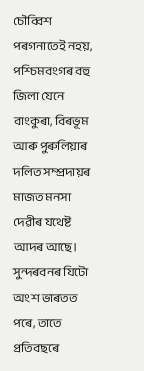চৌব্বিশ পৰগনাতেই নহয়, পশ্চিমবংগৰ বহু জিলা যেনে বাংকুৰা, বিৰভূম আৰু পুৰুলিয়াৰ দলিত সম্প্ৰদায়ৰ মাজত মনসা দেৱীৰ যথেষ্ট আদৰ আছে। সুন্দৰবনৰ যিটো অংশ ভাৰতত পৰে, তাতে প্ৰতিবছৰে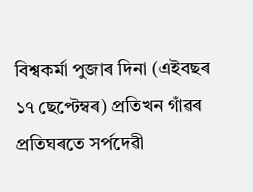বিশ্বকৰ্মা পুজাৰ দিনা (এইবছৰ ১৭ ছেপ্টেম্বৰ) প্ৰতিখন গাঁৱৰ প্ৰতিঘৰতে সৰ্পদেৱী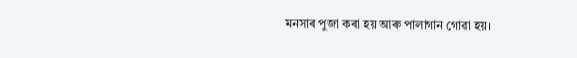মনসাৰ পুজা কৰা হয় আৰু পালাগান গোৱা হয়।